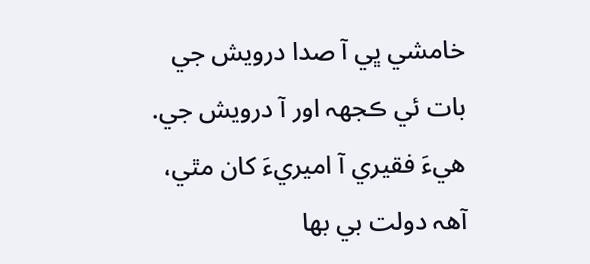خامشي ڀي آ صدا درويش جي
بات ئي ڪجهہ اور آ درويش جي.
ھيءَ فقيري آ اميريءَ کان مٿي،
آھہ دولت بي بھا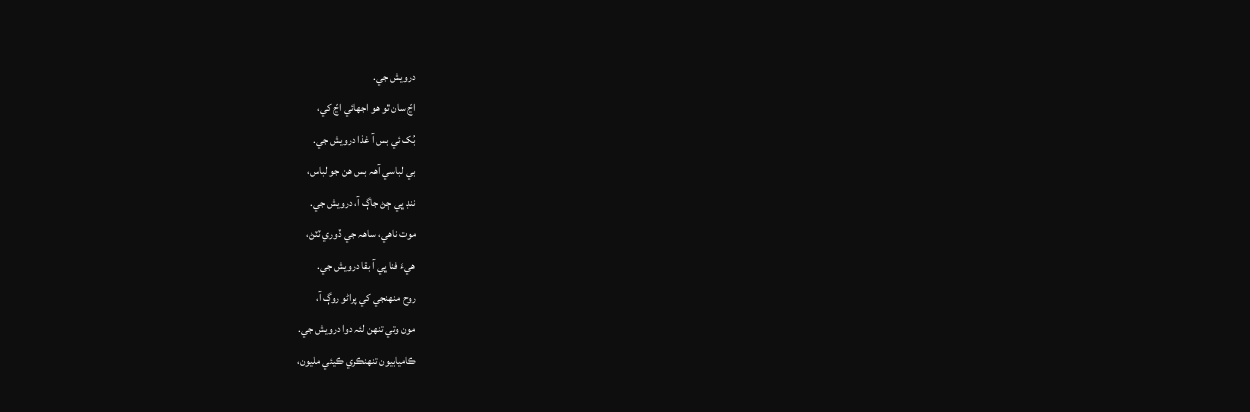درويش جي.
اڃّ سان ٿو ھو اجهائي اڃّ کي،
بُک ئي بس آ غذا درويش جي.
بي لباسي آھہ بس ھن جو لباس،
ننڊ ڀي ڄڻ جاڳ آ، درويش جي.
موت ناھي، ساھہ جي ڏوري ٽٽڻ،
ھيءَ فنا ڀي آ بقا درويش جي.
روح منھنجي کي پراڻو روڳ آ،
مون وتي تنھن لئہ دوا درويش جي.
ڪاميابيون تنھنڪري ڪيئي مليون،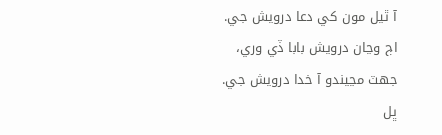آ ٿيل مون کي دعا درويش جي.
اڄ وڃان درويش بابا ڏي وري،
جهٽ مڃيندو آ خدا درويش جي.
ڀل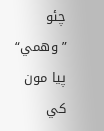چئو ”وھمي“ پيا مون کي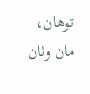توھان،
مان وٺان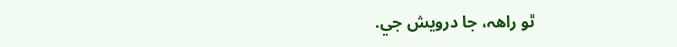ٿو راھہ، جا درويش جي.